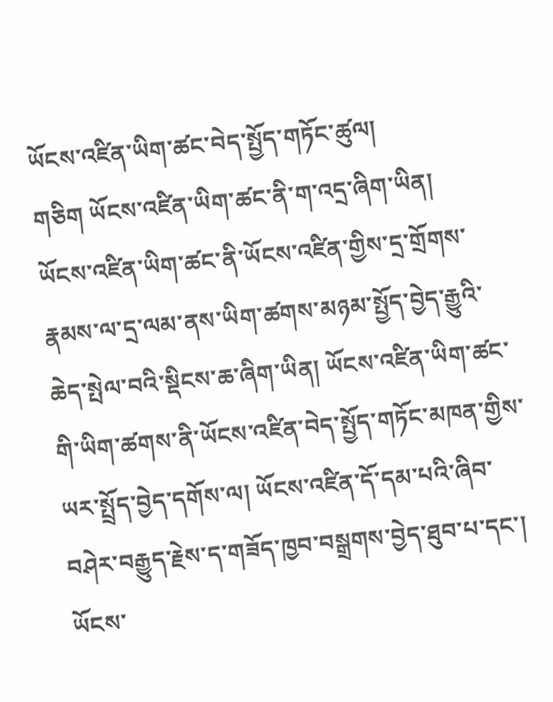ཡོངས་འཛིན་ཡིག་ཚང་བེད་སྤྱོད་གཏོང་ཚུལ།
གཅིག ཡོངས་འཛིན་ཡིག་ཚང་ནི་ག་འདྲ་ཞིག་ཡིན།
ཡོངས་འཛིན་ཡིག་ཚང་ནི་ཡོངས་འཛིན་གྱིས་དྲ་གྲོགས་རྣམས་ལ་དྲ་ལམ་ནས་ཡིག་ཚགས་མཉམ་སྤྱོད་བྱེད་རྒྱུའི་ཆེད་སྤེལ་བའི་སྡིངས་ཆ་ཞིག་ཡིན། ཡོངས་འཛིན་ཡིག་ཚང་གི་ཡིག་ཚགས་ནི་ཡོངས་འཛིན་བེད་སྤྱོད་གཏོང་མཁན་གྱིས་ཡར་སྤྲོད་བྱེད་དགོས་ལ། ཡོངས་འཛིན་དོ་དམ་པའི་ཞིབ་བཤེར་བརྒྱུད་རྗེས་ད་གཟོད་ཁྱབ་བསྒྲགས་བྱེད་ཐུབ་པ་དང་། ཡོངས་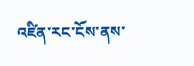འཛིན་རང་ངོས་ནས་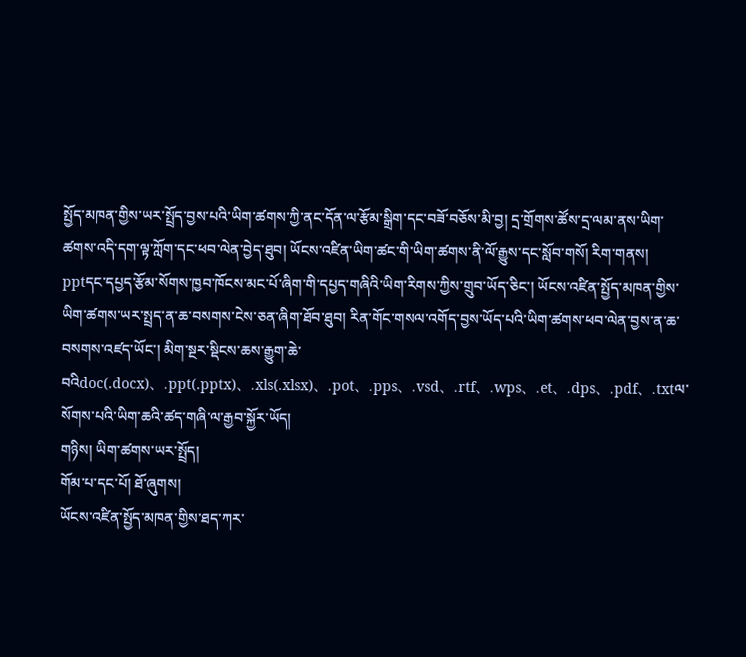སྤྱོད་མཁན་གྱིས་ཡར་སྤྲོད་བྱས་པའི་ཡིག་ཚགས་ཀྱི་ནང་དོན་ལ་རྩོམ་སྒྲིག་དང་བཟོ་བཅོས་མི་བྱ། དྲ་གྲོགས་ཚོས་དྲ་ལམ་ནས་ཡིག་ཚགས་འདི་དག་ལྟ་ཀློག་དང་ཕབ་ལེན་བྱེད་ཐུབ། ཡོངས་འཛིན་ཡིག་ཚང་གི་ཡིག་ཚགས་ནི་ལོ་རྒྱུས་དང་སློབ་གསོ། རིག་གནས། pptདང་དཔྱད་རྩོམ་སོགས་ཁྱབ་ཁོངས་མང་པོ་ཞིག་གི་དཔྱད་གཞིའི་ཡིག་རིགས་ཀྱིས་གྲུབ་ཡོད་ཅིང་། ཡོངས་འཛིན་སྤྱོད་མཁན་གྱིས་ཡིག་ཚགས་ཡར་སྤྲད་ན་ཆ་བསགས་ངེས་ཅན་ཞིག་ཐོབ་ཐུབ། རིན་གོང་གསལ་འགོད་བྱས་ཡོད་པའི་ཡིག་ཚགས་ཕབ་ལེན་བྱས་ན་ཆ་བསགས་འཛད་ཡོང་། མིག་སྔར་སྡིངས་ཆས་རྒྱུག་ཆེ་བའིdoc(.docx)、.ppt(.pptx)、.xls(.xlsx)、.pot、.pps、.vsd、.rtf、.wps、.et、.dps、.pdf、.txtལ་སོགས་པའི་ཡིག་ཆའི་ཚད་གཞི་ལ་རྒྱབ་སྐྱོར་ཡོད།
གཉིས། ཡིག་ཚགས་ཡར་སྤྲོད།
གོམ་པ་དང་པོ། ཐོ་ཞུགས།
ཡོངས་འཛིན་སྤྱོད་མཁན་གྱིས་ཐད་ཀར་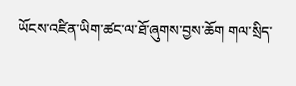ཡོངས་འཛིན་ཡིག་ཚང་ལ་ཐོ་ཞུགས་བྱས་ཆོག གལ་སྲིད་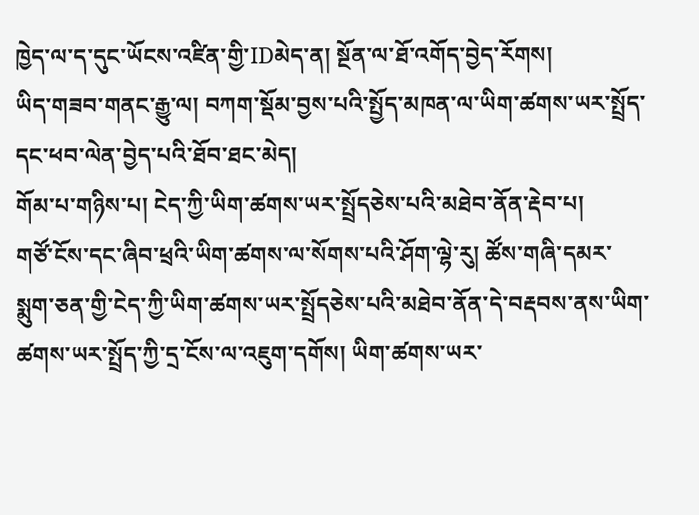ཁྱེད་ལ་ད་དུང་ཡོངས་འཛིན་གྱི་IDམེད་ན། སྔོན་ལ་ཐོ་འགོད་བྱེད་རོགས།
ཡིད་གཟབ་གནང་རྒྱུ་ལ། བཀག་སྡོམ་བྱས་པའི་སྤྱོད་མཁན་ལ་ཡིག་ཚགས་ཡར་སྤྲོད་དང་ཕབ་ལེན་བྱེད་པའི་ཐོབ་ཐང་མེད།
གོམ་པ་གཉིས་པ། ངེད་ཀྱི་ཡིག་ཚགས་ཡར་སྤྲོདཅེས་པའི་མཐེབ་ནོན་རྡེབ་པ།
གཙོ་ངོས་དང་ཞིབ་ཕྲའི་ཡིག་ཚགས་ལ་སོགས་པའི་ཤོག་ལྷེ་རུ། ཚོས་གཞི་དམར་སྨུག་ཅན་གྱི་ངེད་ཀྱི་ཡིག་ཚགས་ཡར་སྤྲོདཅེས་པའི་མཐེབ་ནོན་དེ་བརྡབས་ནས་ཡིག་ཚགས་ཡར་སྤྲོད་ཀྱི་དྲ་ངོས་ལ་འཇུག་དགོས། ཡིག་ཚགས་ཡར་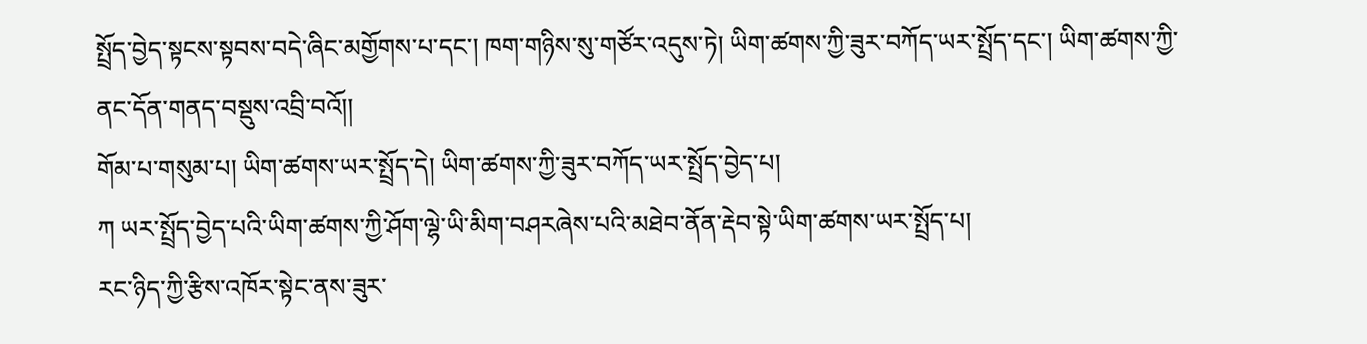སྤྲོད་བྱེད་སྟངས་སྟབས་བདེ་ཞིང་མགྱོགས་པ་དང་། ཁག་གཉིས་སུ་གཙོར་འདུས་ཏེ། ཡིག་ཚགས་ཀྱི་ཟུར་བཀོད་ཡར་སྤྲོད་དང་། ཡིག་ཚགས་ཀྱི་ནང་དོན་གནད་བསྡུས་འབྲི་བའོ།།
གོམ་པ་གསུམ་པ། ཡིག་ཚགས་ཡར་སྤྲོད་དེ། ཡིག་ཚགས་ཀྱི་ཟུར་བཀོད་ཡར་སྤྲོད་བྱེད་པ།
ཀ ཡར་སྤྲོད་བྱེད་པའི་ཡིག་ཚགས་ཀྱི་ཤོག་ལྷེ་ཡི་མིག་བཤརཞེས་པའི་མཐེབ་ནོན་རྡེབ་སྟེ་ཡིག་ཚགས་ཡར་སྤྲོད་པ།
རང་ཉིད་ཀྱི་རྩིས་འཁོར་སྟེང་ནས་ཟུར་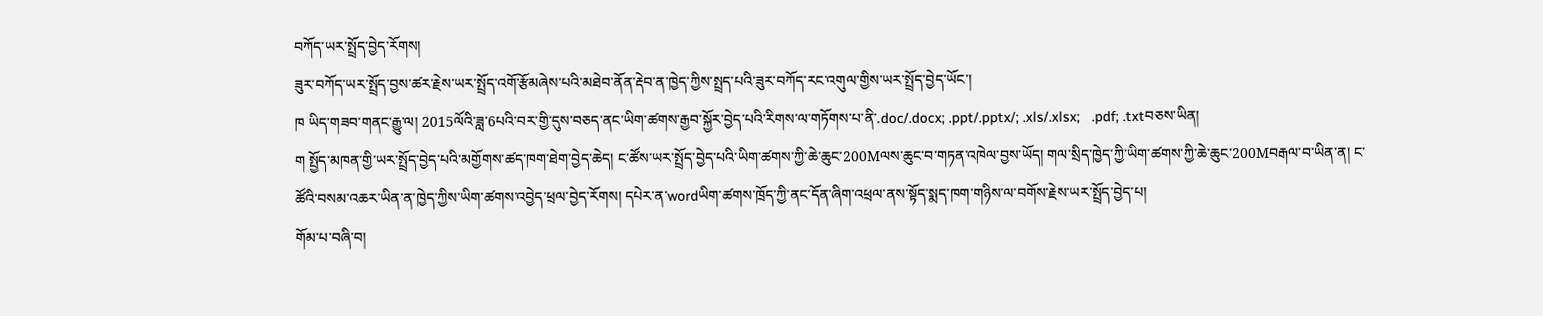བཀོད་ཡར་སྤྲོད་བྱེད་རོགས།
ཟུར་བཀོད་ཡར་སྤྲོད་བྱས་ཚར་རྗེས་ཡར་སྤྲོད་འགོ་རྩོམཞེས་པའི་མཐེབ་ནོན་རྡེབ་ན་ཁྱེད་ཀྱིས་སྤྲད་པའི་ཟུར་བཀོད་རང་འགུལ་གྱིས་ཡར་སྤྲོད་བྱེད་ཡོང་།
ཁ ཡིད་གཟབ་གནང་རྒྱུ་ལ། 2015ལོའི་ཟླ་6པའི་བར་གྱི་དུས་བཅད་ནང་ཡིག་ཚགས་རྒྱབ་སྐྱོར་བྱེད་པའི་རིགས་ལ་གཏོགས་པ་ནི་.doc/.docx; .ppt/.pptx/; .xls/.xlsx;   .pdf; .txtབཅས་ཡིན།
ག སྤྱོད་མཁན་གྱི་ཡར་སྤྲོད་བྱེད་པའི་མགྱོགས་ཚད་ཁག་ཐེག་བྱེད་ཆེད། ང་ཚོས་ཡར་སྤྲོད་བྱེད་པའི་ཡིག་ཚགས་ཀྱི་ཆེ་ཆུང་200Mལས་ཆུང་བ་གཏན་འཁེལ་བྱས་ཡོད། གལ་སྲིད་ཁྱེད་ཀྱི་ཡིག་ཚགས་ཀྱི་ཆེ་ཆུང་200Mབརྒལ་བ་ཡིན་ན། ང་ཚོའི་བསམ་འཆར་ཡིན་ན་ཁྱེད་ཀྱིས་ཡིག་ཚགས་འབྱེད་ཕྲལ་བྱེད་རོགས། དཔེར་ན་wordཡིག་ཚགས་ཁྲོད་ཀྱི་ནང་དོན་ཞིག་འཕྲལ་ནས་སྟོད་སྨད་ཁག་གཉིས་ལ་བགོས་རྗེས་ཡར་སྤྲོད་བྱེད་པ།
གོམ་པ་བཞི་བ།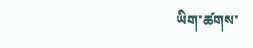ཡིག་ཚགས་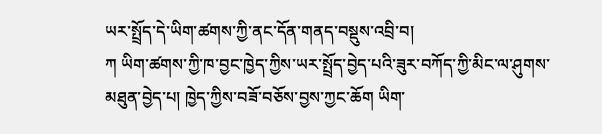ཡར་སྤྲོད་དེ་ཡིག་ཚགས་ཀྱི་ནང་དོན་གནད་བསྡུས་འབྲི་བ།
ཀ ཡིག་ཚགས་ཀྱི་ཁ་བྱང་ཁྱེད་ཀྱིས་ཡར་སྤྲོད་བྱེད་པའི་ཟུར་བཀོད་ཀྱི་མིང་ལ་ཤུགས་མཐུན་བྱེད་པ། ཁྱེད་ཀྱིས་བཟོ་བཅོས་བྱས་ཀྱང་ཆོག ཡིག་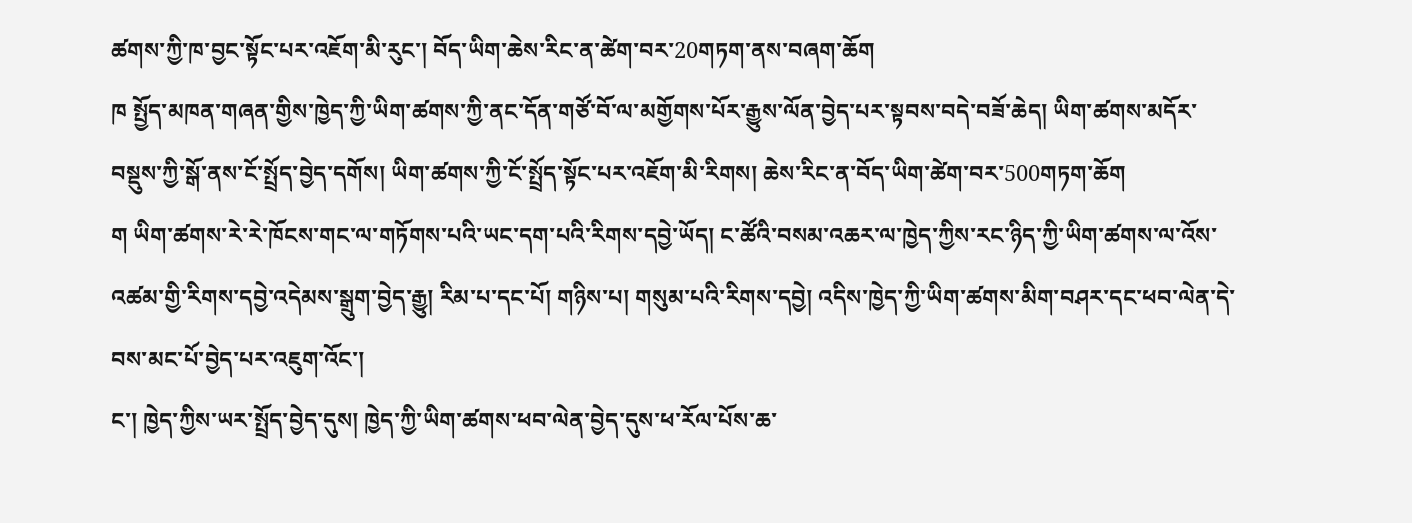ཚགས་ཀྱི་ཁ་བྱང་སྟོང་པར་འཇོག་མི་རུང་། བོད་ཡིག་ཆེས་རིང་ན་ཚེག་བར་20གཏག་ནས་བཞག་ཆོག
ཁ སྤྱོད་མཁན་གཞན་གྱིས་ཁྱེད་ཀྱི་ཡིག་ཚགས་ཀྱི་ནང་དོན་གཙོ་བོ་ལ་མགྱོགས་པོར་རྒྱུས་ལོན་བྱེད་པར་སྟབས་བདེ་བཟོ་ཆེད། ཡིག་ཚགས་མདོར་བསྡུས་ཀྱི་སྒོ་ནས་ངོ་སྤྲོད་བྱེད་དགོས། ཡིག་ཚགས་ཀྱི་ངོ་སྤྲོད་སྟོང་པར་འཇོག་མི་རིགས། ཆེས་རིང་ན་བོད་ཡིག་ཚེག་བར་500གཏག་ཆོག
ག ཡིག་ཚགས་རེ་རེ་ཁོངས་གང་ལ་གཏོགས་པའི་ཡང་དག་པའི་རིགས་དབྱེ་ཡོད། ང་ཚོའི་བསམ་འཆར་ལ་ཁྱེད་ཀྱིས་རང་ཉིད་ཀྱི་ཡིག་ཚགས་ལ་འོས་འཚམ་གྱི་རིགས་དབྱེ་འདེམས་སྒྲུག་བྱེད་རྒྱུ། རིམ་པ་དང་པོ། གཉིས་པ། གསུམ་པའི་རིགས་དབྱེ། འདིས་ཁྱེད་ཀྱི་ཡིག་ཚགས་མིག་བཤར་དང་ཕབ་ལེན་དེ་བས་མང་པོ་བྱེད་པར་འཇུག་འོང་།
ང་། ཁྱེད་ཀྱིས་ཡར་སྤྲོད་བྱེད་དུས། ཁྱེད་ཀྱི་ཡིག་ཚགས་ཕབ་ལེན་བྱེད་དུས་ཕ་རོལ་པོས་ཆ་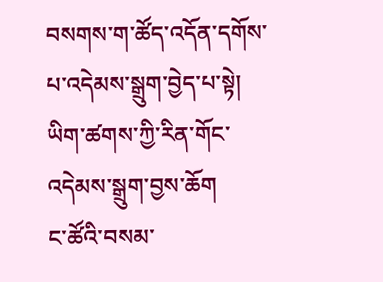བསགས་ག་ཚོད་འདོན་དགོས་པ་འདེམས་སྒྲུག་བྱེད་པ་སྟེ། ཡིག་ཚགས་ཀྱི་རིན་གོང་འདེམས་སྒྲུག་བྱས་ཆོག
ང་ཚོའི་བསམ་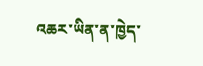འཆར་ཡིན་ན་ཁྱེད་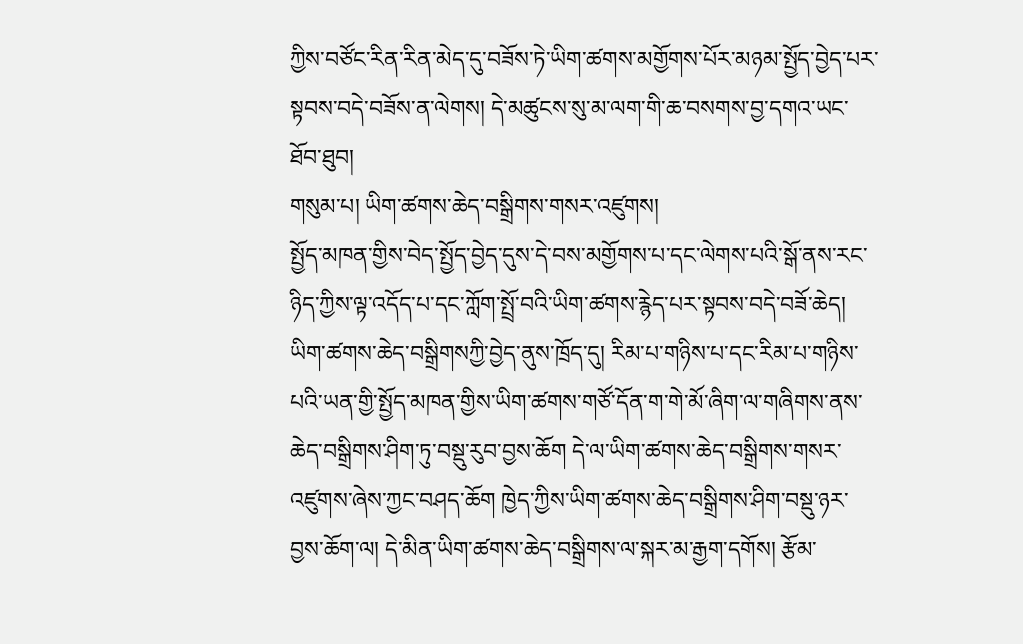ཀྱིས་བཙོང་རིན་རིན་མེད་དུ་བཟོས་ཏེ་ཡིག་ཚགས་མགྱོགས་པོར་མཉམ་སྤྱོད་བྱེད་པར་སྟབས་བདེ་བཟོས་ན་ལེགས། དེ་མཚུངས་སུ་མ་ལག་གི་ཆ་བསགས་བྱ་དགའ་ཡང་ཐོབ་ཐུབ།
གསུམ་པ། ཡིག་ཚགས་ཆེད་བསྒྲིགས་གསར་འཛུགས།
སྤྱོད་མཁན་གྱིས་བེད་སྤྱོད་བྱེད་དུས་དེ་བས་མགྱོགས་པ་དང་ལེགས་པའི་སྒོ་ནས་རང་ཉིད་ཀྱིས་ལྟ་འདོད་པ་དང་ཀློག་སྤྲོ་བའི་ཡིག་ཚགས་རྙེད་པར་སྟབས་བདེ་བཟོ་ཆེད། ཡིག་ཚགས་ཆེད་བསྒྲིགསཀྱི་བྱེད་ནུས་ཁྲོད་དུ། རིམ་པ་གཉིས་པ་དང་རིམ་པ་གཉིས་པའི་ཡན་གྱི་སྤྱོད་མཁན་གྱིས་ཡིག་ཚགས་གཙོ་དོན་ག་གེ་མོ་ཞིག་ལ་གཞིགས་ནས་ཆེད་བསྒྲིགས་ཤིག་ཏུ་བསྡུ་རུབ་བྱས་ཆོག དེ་ལ་ཡིག་ཚགས་ཆེད་བསྒྲིགས་གསར་འཛུགས་ཞེས་ཀྱང་བཤད་ཆོག ཁྱེད་ཀྱིས་ཡིག་ཚགས་ཆེད་བསྒྲིགས་ཤིག་བསྡུ་ཉར་བྱས་ཆོག་ལ། དེ་མིན་ཡིག་ཚགས་ཆེད་བསྒྲིགས་ལ་སྐར་མ་རྒྱག་དགོས། རྩོམ་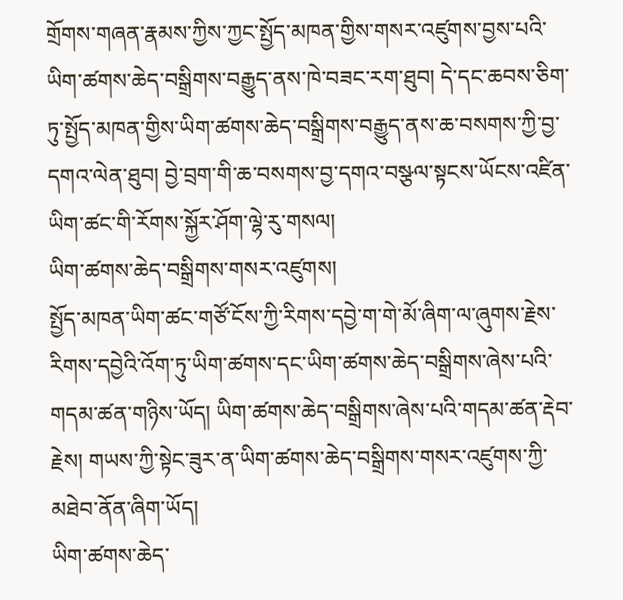གྲོགས་གཞན་རྣམས་ཀྱིས་ཀྱང་སྤྱོད་མཁན་གྱིས་གསར་འཛུགས་བྱས་པའི་ཡིག་ཚགས་ཆེད་བསྒྲིགས་བརྒྱུད་ནས་ཁེ་བཟང་རག་ཐུབ། དེ་དང་ཆབས་ཅིག་ཏུ་སྤྱོད་མཁན་གྱིས་ཡིག་ཚགས་ཆེད་བསྒྲིགས་བརྒྱུད་ནས་ཆ་བསགས་ཀྱི་བྱ་དགའ་ལེན་ཐུབ། བྱེ་བྲག་གི་ཆ་བསགས་བྱ་དགའ་བསྩལ་སྟངས་ཡོངས་འཛིན་ཡིག་ཚང་གི་རོགས་སྐྱོར་ཤོག་ལྷེ་རུ་གསལ།
ཡིག་ཚགས་ཆེད་བསྒྲིགས་གསར་འཛུགས།
སྤྱོད་མཁན་ཡིག་ཚང་གཙོ་ངོས་ཀྱི་རིགས་དབྱེ་ག་གེ་མོ་ཞིག་ལ་ཞུགས་རྗེས་རིགས་དབྱེའི་འོག་ཏུ་ཡིག་ཚགས་དང་ཡིག་ཚགས་ཆེད་བསྒྲིགས་ཞེས་པའི་གདམ་ཚན་གཉིས་ཡོད། ཡིག་ཚགས་ཆེད་བསྒྲིགས་ཞེས་པའི་གདམ་ཚན་རྡེབ་རྗེས། གཡས་ཀྱི་སྟེང་ཟུར་ན་ཡིག་ཚགས་ཆེད་བསྒྲིགས་གསར་འཛུགས་ཀྱི་མཐེབ་ནོན་ཞིག་ཡོད།
ཡིག་ཚགས་ཆེད་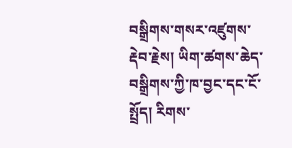བསྒྲིགས་གསར་འཛུགས་རྡེབ་རྗེས། ཡིག་ཚགས་ཆེད་བསྒྲིགས་ཀྱི་ཁ་བྱང་དང་ངོ་སྤྲོད། རིགས་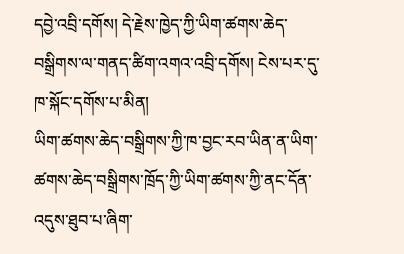དབྱེ་འབྲི་དགོས། དེ་རྗེས་ཁྱེད་ཀྱི་ཡིག་ཚགས་ཆེད་བསྒྲིགས་ལ་གནད་ཚིག་འགའ་འབྲི་དགོས། ངེས་པར་དུ་ཁ་སྐོང་དགོས་པ་མིན།
ཡིག་ཚགས་ཆེད་བསྒྲིགས་ཀྱི་ཁ་བྱང་རབ་ཡིན་ན་ཡིག་ཚགས་ཆེད་བསྒྲིགས་ཁྲོད་ཀྱི་ཡིག་ཚགས་ཀྱི་ནང་དོན་འདུས་ཐུབ་པ་ཞིག་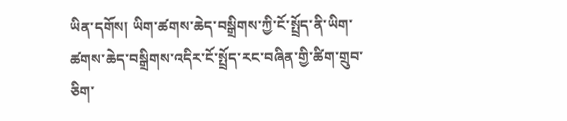ཡིན་དགོས། ཡིག་ཚགས་ཆེད་བསྒྲིགས་ཀྱི་ངོ་སྤྲོད་ནི་ཡིག་ཚགས་ཆེད་བསྒྲིགས་འདིར་ངོ་སྤྲོད་རང་བཞིན་གྱི་ཚིག་གྲུབ་ཅིག་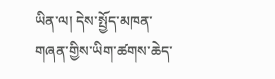ཡིན་ལ། དེས་སྤྱོད་མཁན་གཞན་གྱིས་ཡིག་ཚགས་ཆེད་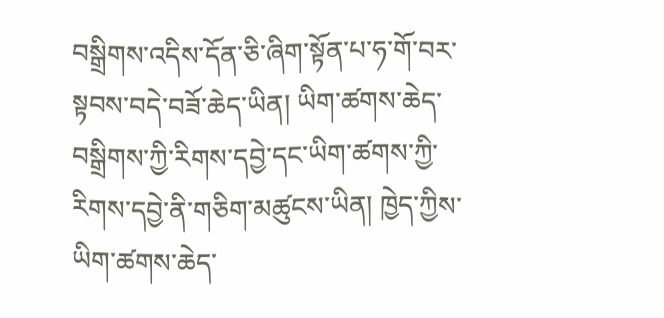བསྒྲིགས་འདིས་དོན་ཅི་ཞིག་སྟོན་པ་ཧ་གོ་བར་སྟབས་བདེ་བཟོ་ཆེད་ཡིན། ཡིག་ཚགས་ཆེད་བསྒྲིགས་ཀྱི་རིགས་དབྱེ་དང་ཡིག་ཚགས་ཀྱི་རིགས་དབྱེ་ནི་གཅིག་མཚུངས་ཡིན། ཁྱེད་ཀྱིས་ཡིག་ཚགས་ཆེད་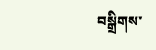བསྒྲིགས་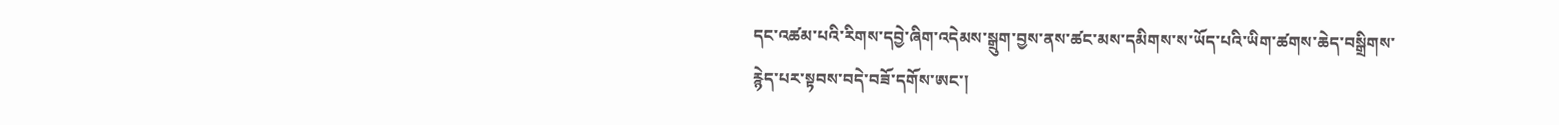དང་འཚམ་པའི་རིགས་དབྱེ་ཞིག་འདེམས་སྒྲུག་བྱས་ནས་ཚང་མས་དམིགས་ས་ཡོད་པའི་ཡིག་ཚགས་ཆེད་བསྒྲིགས་རྙེད་པར་སྟབས་བདེ་བཟོ་དགོས་ཨང་།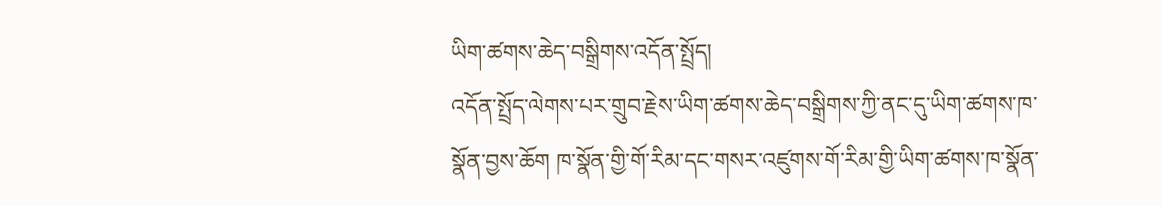ཡིག་ཚགས་ཆེད་བསྒྲིགས་འདོན་སྤྲོད།
འདོན་སྤྲོད་ལེགས་པར་གྲུབ་རྗེས་ཡིག་ཚགས་ཆེད་བསྒྲིགས་ཀྱི་ནང་དུ་ཡིག་ཚགས་ཁ་སྣོན་བྱས་ཆོག ཁ་སྣོན་གྱི་གོ་རིམ་དང་གསར་འཛུགས་གོ་རིམ་གྱི་ཡིག་ཚགས་ཁ་སྣོན་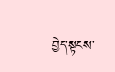བྱེད་སྟངས་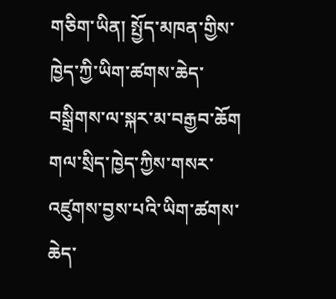གཅིག་ཡིན། སྤྱོད་མཁན་གྱིས་ཁྱེད་ཀྱི་ཡིག་ཚགས་ཆེད་བསྒྲིགས་ལ་སྐར་མ་བརྒྱབ་ཆོག གལ་སྲིད་ཁྱེད་ཀྱིས་གསར་འཛུགས་བྱས་པའི་ཡིག་ཚགས་ཆེད་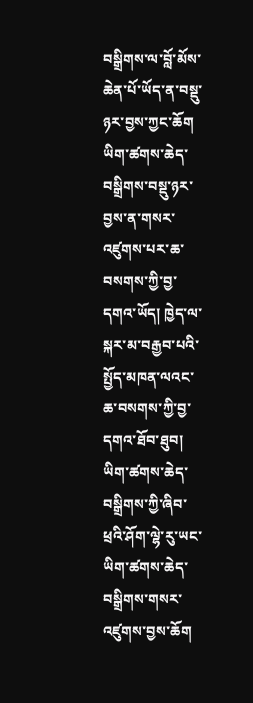བསྒྲིགས་ལ་བློ་མོས་ཆེན་པོ་ཡོད་ན་བསྡུ་ཉར་བྱས་ཀྱང་ཆོག ཡིག་ཚགས་ཆེད་བསྒྲིགས་བསྡུ་ཉར་བྱས་ན་གསར་འཛུགས་པར་ཆ་བསགས་ཀྱི་བྱ་དགའ་ཡོད། ཁྱེད་ལ་སྐར་མ་བརྒྱབ་པའི་སྤྱོད་མཁན་ལའང་ཆ་བསགས་ཀྱི་བྱ་དགའ་ཐོབ་ཐུབ། ཡིག་ཚགས་ཆེད་བསྒྲིགས་ཀྱི་ཞིབ་ཕྲའི་ཤོག་ལྷེ་རུ་ཡང་ཡིག་ཚགས་ཆེད་བསྒྲིགས་གསར་འཛུགས་བྱས་ཆོག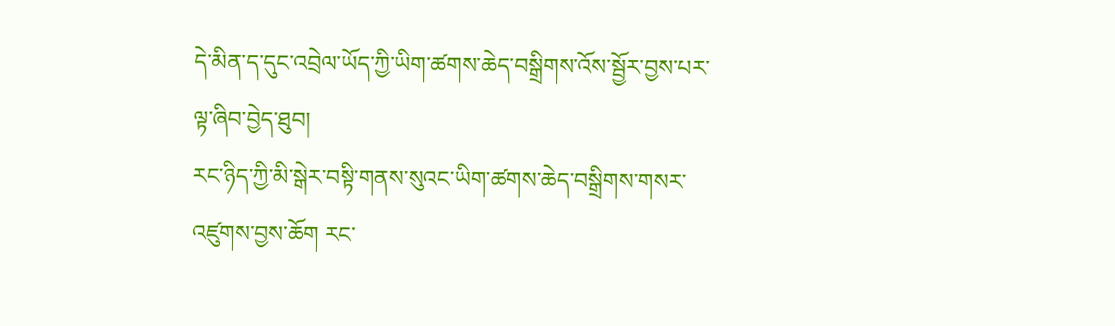དེ་མིན་ད་དུང་འབྲེལ་ཡོད་ཀྱི་ཡིག་ཚགས་ཆེད་བསྒྲིགས་འོས་སྦྱོར་བྱས་པར་ལྟ་ཞིབ་བྱེད་ཐུབ།
རང་ཉིད་ཀྱི་མི་སྒེར་བསྟི་གནས་སུའང་ཡིག་ཚགས་ཆེད་བསྒྲིགས་གསར་འཛུགས་བྱས་ཆོག རང་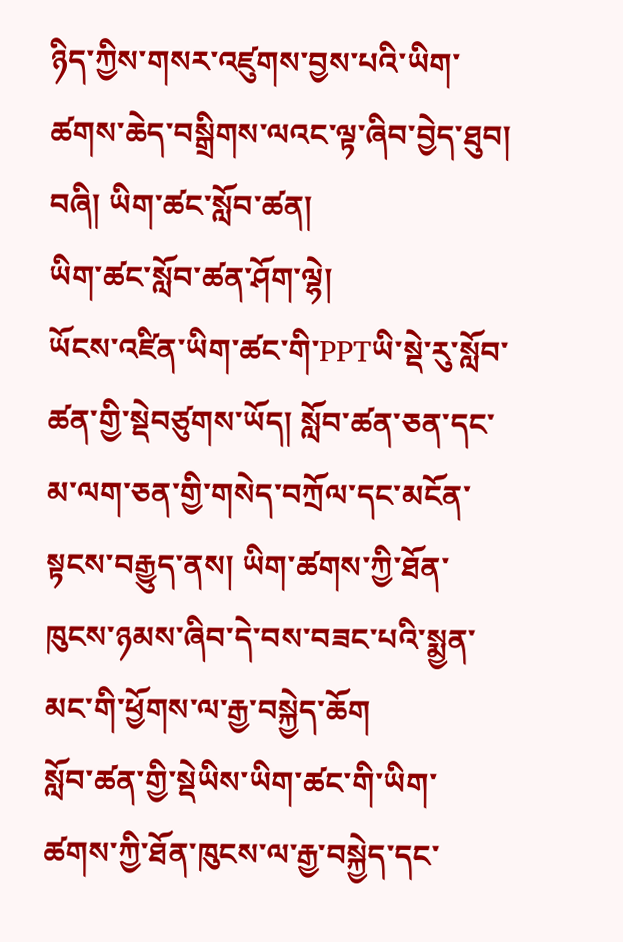ཉིད་ཀྱིས་གསར་འཛུགས་བྱས་པའི་ཡིག་ཚགས་ཆེད་བསྒྲིགས་ལའང་ལྟ་ཞིབ་བྱེད་ཐུབ།
བཞི། ཡིག་ཚང་སློབ་ཚན།
ཡིག་ཚང་སློབ་ཚན་ཤོག་ལྷེ།
ཡོངས་འཛིན་ཡིག་ཚང་གི་PPTཡི་སྡེ་རུ་སློབ་ཚན་གྱི་སྡེབཙུགས་ཡོད། སློབ་ཚན་ཅན་དང་མ་ལག་ཅན་གྱི་གསེད་བཀྲོལ་དང་མངོན་སྟངས་བརྒྱུད་ནས། ཡིག་ཚགས་ཀྱི་ཐོན་ཁུངས་ཉམས་ཞིབ་དེ་བས་བཟང་པའི་སྨྱན་མང་གི་ཕྱོགས་ལ་རྒྱ་བསྐྱེད་ཆོག
སློབ་ཚན་གྱི་སྡེཡིས་ཡིག་ཚང་གི་ཡིག་ཚགས་ཀྱི་ཐོན་ཁུངས་ལ་རྒྱ་བསྐྱེད་དང་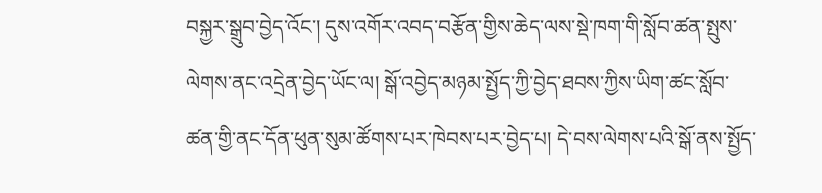བསྐྱར་སྒྲུབ་བྱེད་འོང་། དུས་འགོར་འབད་བརྩོན་གྱིས་ཆེད་ལས་སྡེ་ཁག་གི་སློབ་ཚན་སྤུས་ལེགས་ནང་འདྲེན་བྱེད་ཡོང་ལ། སྒོ་འབྱེད་མཉམ་སྤྱོད་ཀྱི་བྱེད་ཐབས་ཀྱིས་ཡིག་ཚང་སློབ་ཚན་གྱི་ནང་དོན་ཕུན་སུམ་ཚོགས་པར་ཁེབས་པར་བྱེད་པ། དེ་བས་ལེགས་པའི་སྒོ་ནས་སྤྱོད་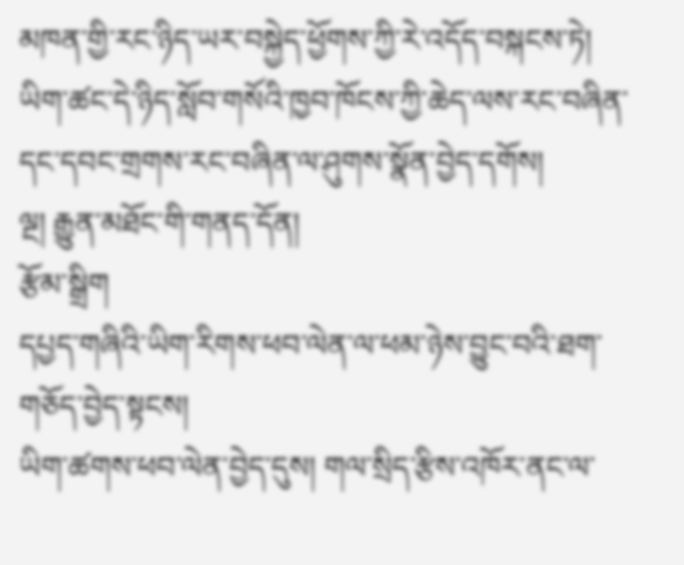མཁན་གྱི་རང་ཉིད་ཡར་བསྐྱེད་ཕྱོགས་ཀྱི་རེ་འདོད་བསྐངས་ཏེ། ཡིག་ཚང་དེ་ཉིད་སློབ་གསོའི་ཁྱབ་ཁོངས་ཀྱི་ཆེད་ལས་རང་བཞིན་དང་དབང་གྲགས་རང་བཞིན་ལ་ཤུགས་སྣོན་བྱེད་དགོས།
ལྔ། རྒྱུན་མཐོང་གི་གནད་དོན།
རྩོམ་སྒྲིག
དཔྱད་གཞིའི་ཡིག་རིགས་ཕབ་ལེན་ལ་ཕམ་ཉེས་བྱུང་བའི་ཐག་གཅོད་བྱེད་སྟངས།
ཡིག་ཚགས་ཕབ་ལེན་བྱེད་དུས། གལ་སྲིད་རྩིས་འཁོར་ནང་ལ་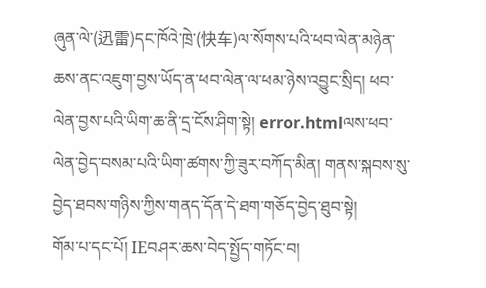ཞུན་ལེ་(迅雷)དང་ཁོའེ་ཁྲེ་(快车)ལ་སོགས་པའི་ཕབ་ལེན་མཉེན་ཆས་ནང་འཇུག་བྱས་ཡོད་ན་ཕབ་ལེན་ལ་ཕམ་ཉེས་འབྱུང་སྲིད། ཕབ་ལེན་བྱས་པའི་ཡིག་ཆ་ནི་དྲ་ངོས་ཤིག་སྟེ། error.htmlལས་ཕབ་ལེན་བྱེད་བསམ་པའི་ཡིག་ཚགས་ཀྱི་ཟུར་བཀོད་མིན། གནས་སྐབས་སུ་བྱེད་ཐབས་གཉིས་ཀྱིས་གནད་དོན་དེ་ཐག་གཅོད་བྱེད་ཐུབ་སྟེ།
གོམ་པ་དང་པོ། IEབཤར་ཆས་བེད་སྤྱོད་གཏོང་བ།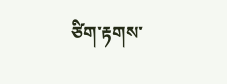ཙིག་རྟགས་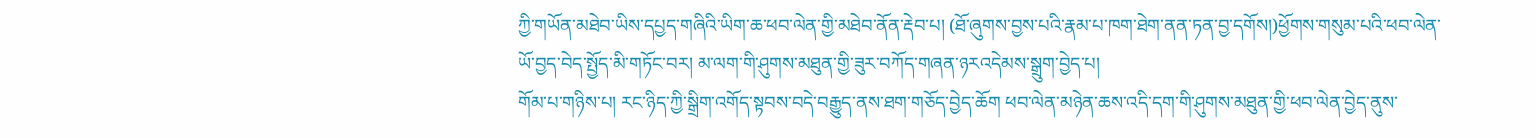ཀྱི་གཡོན་མཐེབ་ཡིས་དཔྱད་གཞིའི་ཡིག་ཆ་ཕབ་ལེན་གྱི་མཐེབ་ནོན་རྡེབ་པ། (ཐོ་ཞུགས་བྱས་པའི་རྣམ་པ་ཁག་ཐེག་ནན་ཏན་བྱ་དགོས།)ཕྱོགས་གསུམ་པའི་ཕབ་ལེན་ཡོ་བྱད་བེད་སྤྱོད་མི་གཏོང་བར། མ་ལག་གི་ཤུགས་མཐུན་གྱི་ཟུར་བཀོད་གཞན་ཉརའདེམས་སྒྲུག་བྱེད་པ།
གོམ་པ་གཉིས་པ། རང་ཉིད་ཀྱི་སྒྲིག་འགོད་སྟབས་བདེ་བརྒྱུད་ནས་ཐག་གཅོད་བྱེད་ཆོག ཕབ་ལེན་མཉེན་ཆས་འདི་དག་གི་ཤུགས་མཐུན་གྱི་ཕབ་ལེན་བྱེད་ནུས་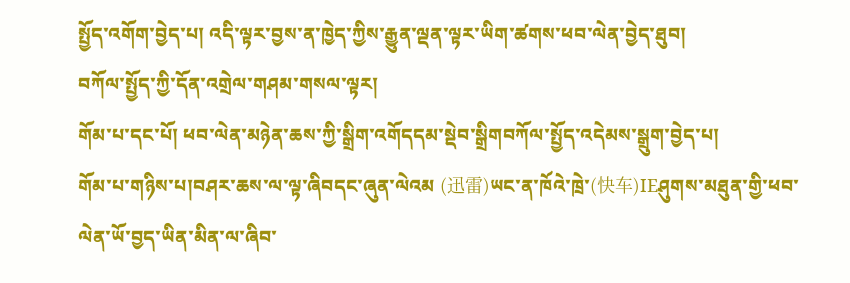སྤྱོད་འགོག་བྱེད་པ། འདི་ལྟར་བྱས་ན་ཁྱེད་ཀྱིས་རྒྱུན་ལྡན་ལྟར་ཡིག་ཚགས་ཕབ་ལེན་བྱེད་ཐུབ།
བཀོལ་སྤྱོད་ཀྱི་དོན་འགྲེལ་གཤམ་གསལ་ལྟར།
གོམ་པ་དང་པོ། ཕབ་ལེན་མཉེན་ཆས་ཀྱི་སྒྲིག་འགོདདམ་སྡེབ་སྒྲིགབཀོལ་སྤྱོད་འདེམས་སྒྲུག་བྱེད་པ།
གོམ་པ་གཉིས་པ།བཤར་ཆས་ལ་ལྟ་ཞིབདང་ཞུན་ལེའམ (迅雷)ཡང་ན་ཁོའེ་ཁྲེ་(快车)IEཤུགས་མཐུན་གྱི་ཕབ་ལེན་ཡོ་བྱད་ཡིན་མིན་ལ་ཞིབ་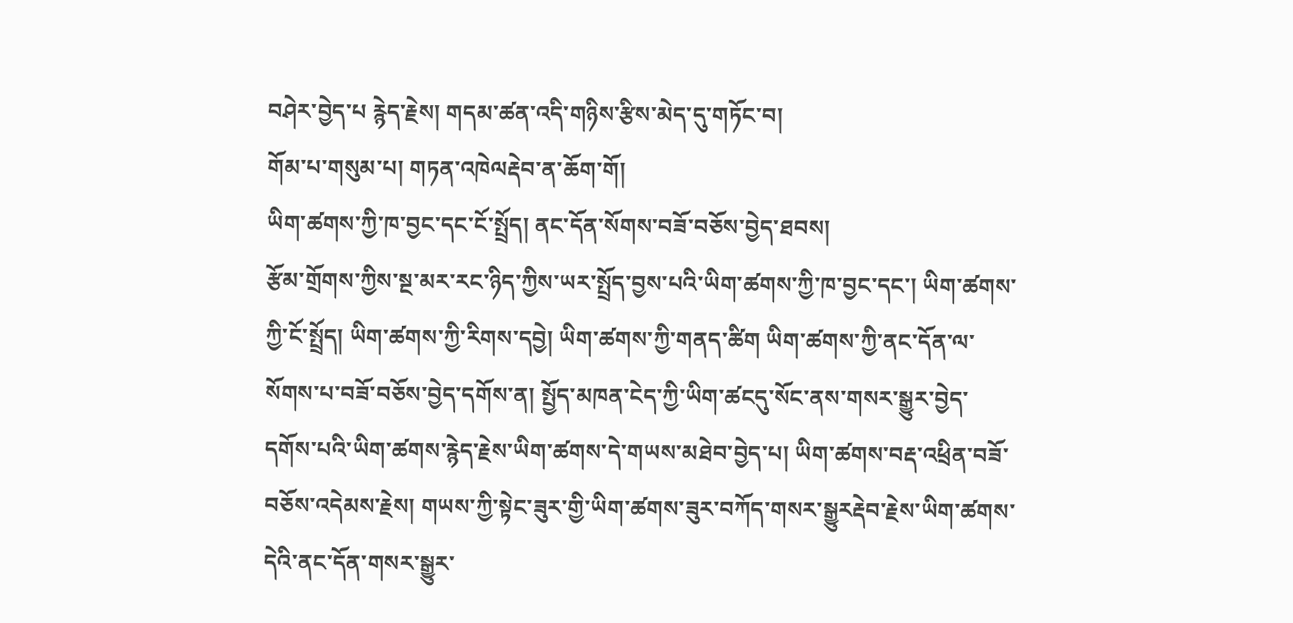བཤེར་བྱེད་པ རྙེད་རྗེས། གདམ་ཚན་འདི་གཉིས་རྩིས་མེད་དུ་གཏོང་བ།
གོམ་པ་གསུམ་པ། གཏན་འཁེལརྡེབ་ན་ཆོག་གོ།
ཡིག་ཚགས་ཀྱི་ཁ་བྱང་དང་ངོ་སྤྲོད། ནང་དོན་སོགས་བཟོ་བཅོས་བྱེད་ཐབས།
རྩོམ་གྲོགས་ཀྱིས་སྔ་མར་རང་ཉིད་ཀྱིས་ཡར་སྤྲོད་བྱས་པའི་ཡིག་ཚགས་ཀྱི་ཁ་བྱང་དང་། ཡིག་ཚགས་ཀྱི་ངོ་སྤྲོད། ཡིག་ཚགས་ཀྱི་རིགས་དབྱེ། ཡིག་ཚགས་ཀྱི་གནད་ཚིག ཡིག་ཚགས་ཀྱི་ནང་དོན་ལ་སོགས་པ་བཟོ་བཅོས་བྱེད་དགོས་ན། སྤྱོད་མཁན་ངེད་ཀྱི་ཡིག་ཚངདུ་སོང་ནས་གསར་སྒྱུར་བྱེད་དགོས་པའི་ཡིག་ཚགས་རྙེད་རྗེས་ཡིག་ཚགས་དེ་གཡས་མཐེབ་བྱེད་པ། ཡིག་ཚགས་བརྡ་འཕྲིན་བཟོ་བཅོས་འདེམས་རྗེས། གཡས་ཀྱི་སྟེང་ཟུར་གྱི་ཡིག་ཚགས་ཟུར་བཀོད་གསར་སྒྱུརརྡེབ་རྗེས་ཡིག་ཚགས་དེའི་ནང་དོན་གསར་སྒྱུར་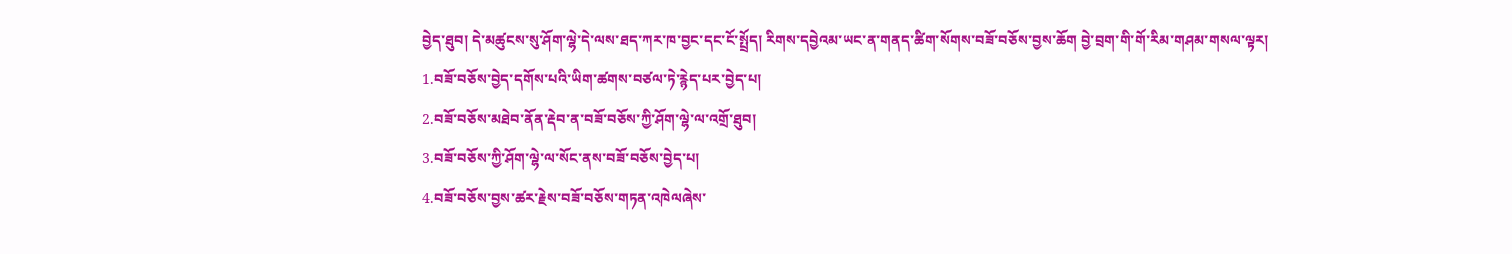བྱེད་ཐུབ། དེ་མཚུངས་སུ་ཤོག་ལྷེ་དེ་ལས་ཐད་ཀར་ཁ་བྱང་དང་ངོ་སྤྲོད། རིགས་དབྱེའམ་ཡང་ན་གནད་ཚིག་སོགས་བཟོ་བཅོས་བྱས་ཆོག བྱེ་བྲག་གི་གོ་རིམ་གཤམ་གསལ་ལྟར།
1.བཟོ་བཅོས་བྱེད་དགོས་པའི་ཡིག་ཚགས་བཙལ་ཏེ་རྙེད་པར་བྱེད་པ།
2.བཟོ་བཅོས་མཐེབ་ནོན་རྡེབ་ན་བཟོ་བཅོས་ཀྱི་ཤོག་ལྷེ་ལ་འགྲོ་ཐུབ།
3.བཟོ་བཅོས་ཀྱི་ཤོག་ལྷེ་ལ་སོང་ནས་བཟོ་བཅོས་བྱེད་པ།
4.བཟོ་བཅོས་བྱས་ཚར་རྗེས་བཟོ་བཅོས་གཏན་འཁེལཞེས་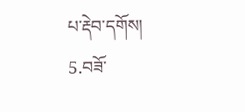པ་རྡེབ་དགོས།
5.བཟོ་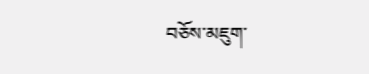བཅོས་མཇུག་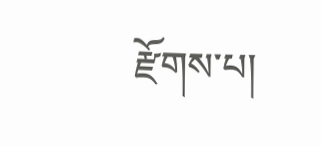རྫོགས་པ།